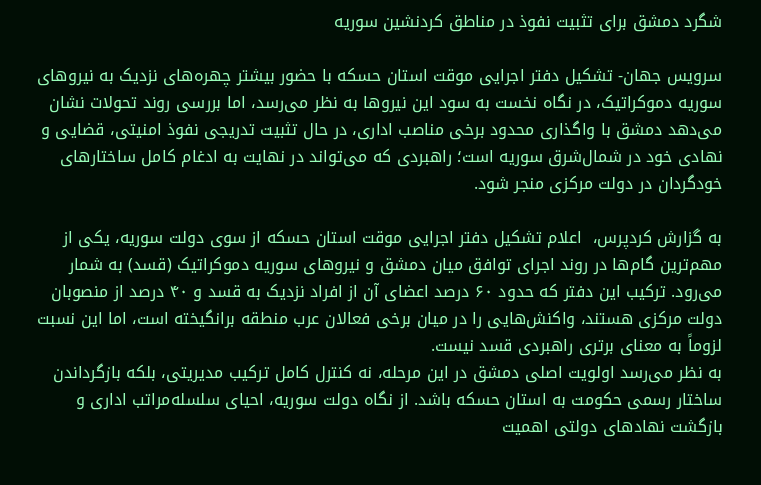شگرد دمشق برای تثبیت نفوذ در مناطق کردنشین سوریه

سرویس جهان- تشکیل دفتر اجرایی موقت استان حسکه با حضور بیشتر چهره‌های نزدیک به نیروهای سوریه دموکراتیک، در نگاه نخست به سود این نیروها به نظر می‌رسد، اما بررسی روند تحولات نشان می‌دهد دمشق با واگذاری محدود برخی مناصب اداری، در حال تثبیت تدریجی نفوذ امنیتی، قضایی و نهادی خود در شمال‌شرق سوریه است؛ راهبردی که می‌تواند در نهایت به ادغام کامل ساختارهای خودگردان در دولت مرکزی منجر شود.

به گزارش کردپرس،  اعلام تشکیل دفتر اجرایی موقت استان حسکه از سوی دولت سوریه، یکی از مهم‌ترین گام‌ها در روند اجرای توافق میان دمشق و نیروهای سوریه دموکراتیک (قسد) به شمار می‌رود. ترکیب این دفتر که حدود ۶۰ درصد اعضای آن از افراد نزدیک به قسد و ۴۰ درصد از منصوبان دولت مرکزی هستند، واکنش‌هایی را در میان برخی فعالان عرب منطقه برانگیخته است، اما این نسبت لزوماً به معنای برتری راهبردی قسد نیست.
به نظر می‌رسد اولویت اصلی دمشق در این مرحله، نه کنترل کامل ترکیب مدیریتی، بلکه بازگرداندن ساختار رسمی حکومت به استان حسکه باشد. از نگاه دولت سوریه، احیای سلسله‌مراتب اداری و بازگشت نهادهای دولتی اهمیت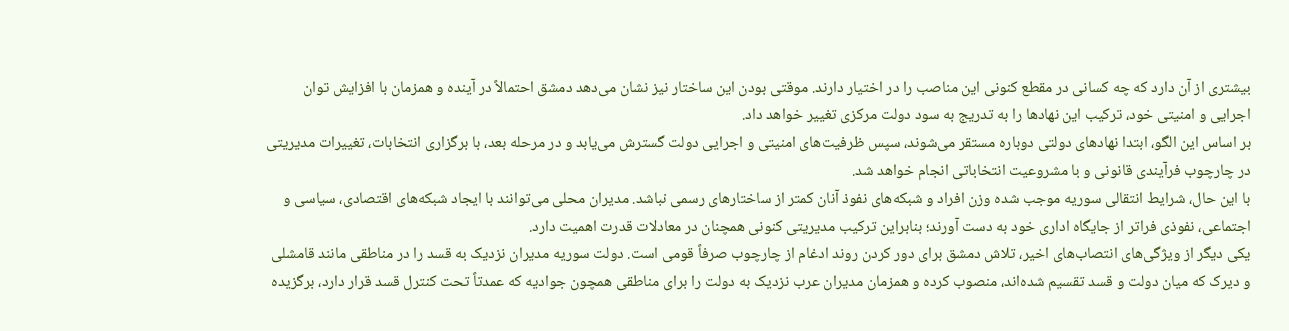بیشتری از آن دارد که چه کسانی در مقطع کنونی این مناصب را در اختیار دارند. موقتی بودن این ساختار نیز نشان می‌دهد دمشق احتمالاً در آینده و همزمان با افزایش توان اجرایی و امنیتی خود، ترکیب این نهادها را به تدریج به سود دولت مرکزی تغییر خواهد داد.
بر اساس این الگو، ابتدا نهادهای دولتی دوباره مستقر می‌شوند، سپس ظرفیت‌های امنیتی و اجرایی دولت گسترش می‌یابد و در مرحله بعد، با برگزاری انتخابات، تغییرات مدیریتی در چارچوب فرآیندی قانونی و با مشروعیت انتخاباتی انجام خواهد شد.
با این حال، شرایط انتقالی سوریه موجب شده وزن افراد و شبکه‌های نفوذ آنان کمتر از ساختارهای رسمی نباشد. مدیران محلی می‌توانند با ایجاد شبکه‌های اقتصادی، سیاسی و اجتماعی، نفوذی فراتر از جایگاه اداری خود به دست آورند؛ بنابراین ترکیب مدیریتی کنونی همچنان در معادلات قدرت اهمیت دارد.
یکی دیگر از ویژگی‌های انتصاب‌های اخیر، تلاش دمشق برای دور کردن روند ادغام از چارچوب صرفاً قومی است. دولت سوریه مدیران نزدیک به قسد را در مناطقی مانند قامشلی و دیرک که میان دولت و قسد تقسیم شده‌اند، منصوب کرده و همزمان مدیران عرب نزدیک به دولت را برای مناطقی همچون جوادیه که عمدتاً تحت کنترل قسد قرار دارد، برگزیده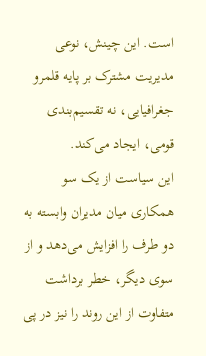است. این چینش، نوعی مدیریت مشترک بر پایه قلمرو جغرافیایی، نه تقسیم‌بندی قومی، ایجاد می‌کند.
این سیاست از یک سو همکاری میان مدیران وابسته به دو طرف را افزایش می‌دهد و از سوی دیگر، خطر برداشت متفاوت از این روند را نیز در پی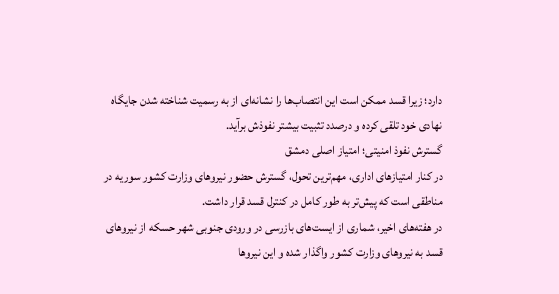دارد؛ زیرا قسد ممکن است این انتصاب‌ها را نشانه‌ای از به رسمیت شناخته شدن جایگاه نهادی خود تلقی کرده و درصدد تثبیت بیشتر نفوذش برآید.
گسترش نفوذ امنیتی؛ امتیاز اصلی دمشق
در کنار امتیازهای اداری، مهم‌ترین تحول، گسترش حضور نیروهای وزارت کشور سوریه در مناطقی است که پیش‌تر به طور کامل در کنترل قسد قرار داشت.
در هفته‌های اخیر، شماری از ایست‌های بازرسی در ورودی جنوبی شهر حسکه از نیروهای قسد به نیروهای وزارت کشور واگذار شده و این نیروها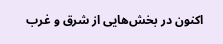اکنون در بخش‌هایی از شرق و غرب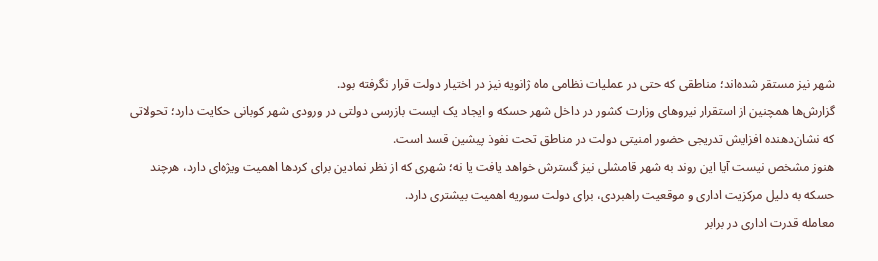شهر نیز مستقر شده‌اند؛ مناطقی که حتی در عملیات نظامی ماه ژانویه نیز در اختیار دولت قرار نگرفته بود.
گزارش‌ها همچنین از استقرار نیروهای وزارت کشور در داخل شهر حسکه و ایجاد یک ایست بازرسی دولتی در ورودی شهر کوبانی حکایت دارد؛ تحولاتی که نشان‌دهنده افزایش تدریجی حضور امنیتی دولت در مناطق تحت نفوذ پیشین قسد است.
هنوز مشخص نیست آیا این روند به شهر قامشلی نیز گسترش خواهد یافت یا نه؛ شهری که از نظر نمادین برای کردها اهمیت ویژه‌ای دارد، هرچند حسکه به دلیل مرکزیت اداری و موقعیت راهبردی، برای دولت سوریه اهمیت بیشتری دارد.
معامله قدرت اداری در برابر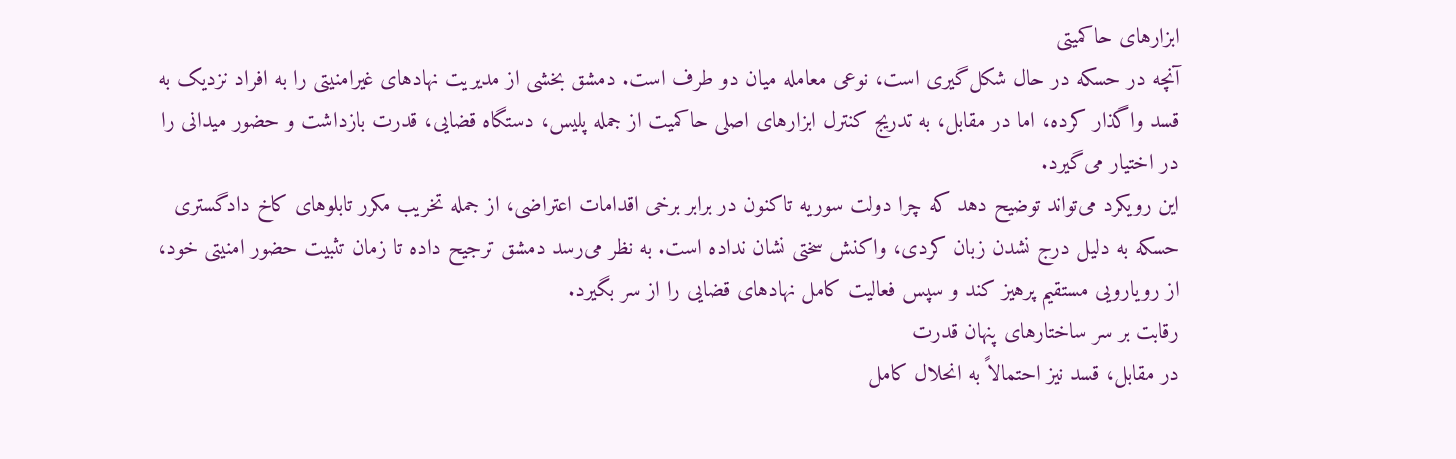ابزارهای حاکمیتی
آنچه در حسکه در حال شکل‌گیری است، نوعی معامله میان دو طرف است. دمشق بخشی از مدیریت نهادهای غیرامنیتی را به افراد نزدیک به قسد واگذار کرده، اما در مقابل، به تدریج کنترل ابزارهای اصلی حاکمیت از جمله پلیس، دستگاه قضایی، قدرت بازداشت و حضور میدانی را در اختیار می‌گیرد.
این رویکرد می‌تواند توضیح دهد که چرا دولت سوریه تاکنون در برابر برخی اقدامات اعتراضی، از جمله تخریب مکرر تابلوهای کاخ دادگستری حسکه به دلیل درج نشدن زبان کردی، واکنش سختی نشان نداده است. به نظر می‌رسد دمشق ترجیح داده تا زمان تثبیت حضور امنیتی خود، از رویارویی مستقیم پرهیز کند و سپس فعالیت کامل نهادهای قضایی را از سر بگیرد.
رقابت بر سر ساختارهای پنهان قدرت
در مقابل، قسد نیز احتمالاً به انحلال کامل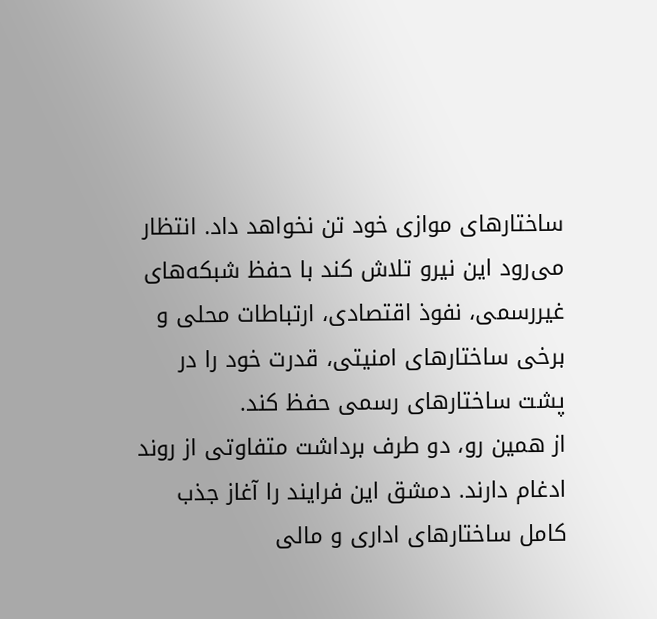ساختارهای موازی خود تن نخواهد داد. انتظار می‌رود این نیرو تلاش کند با حفظ شبکه‌های غیررسمی، نفوذ اقتصادی، ارتباطات محلی و برخی ساختارهای امنیتی، قدرت خود را در پشت ساختارهای رسمی حفظ کند.
از همین رو، دو طرف برداشت متفاوتی از روند ادغام دارند. دمشق این فرایند را آغاز جذب کامل ساختارهای اداری و مالی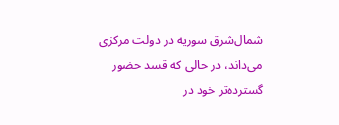شمال‌شرق سوریه در دولت مرکزی می‌داند، در حالی که قسد حضور گسترده‌تر خود در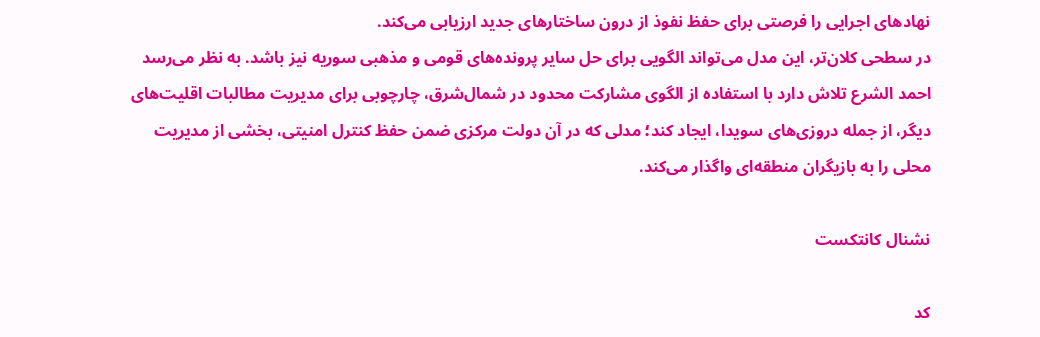نهادهای اجرایی را فرصتی برای حفظ نفوذ از درون ساختارهای جدید ارزیابی می‌کند.
در سطحی کلان‌تر، این مدل می‌تواند الگویی برای حل سایر پرونده‌های قومی و مذهبی سوریه نیز باشد. به نظر می‌رسد احمد الشرع تلاش دارد با استفاده از الگوی مشارکت محدود در شمال‌شرق، چارچوبی برای مدیریت مطالبات اقلیت‌های دیگر، از جمله دروزی‌های سویدا، ایجاد کند؛ مدلی که در آن دولت مرکزی ضمن حفظ کنترل امنیتی، بخشی از مدیریت محلی را به بازیگران منطقه‌ای واگذار می‌کند.

نشنال کانتکست

کد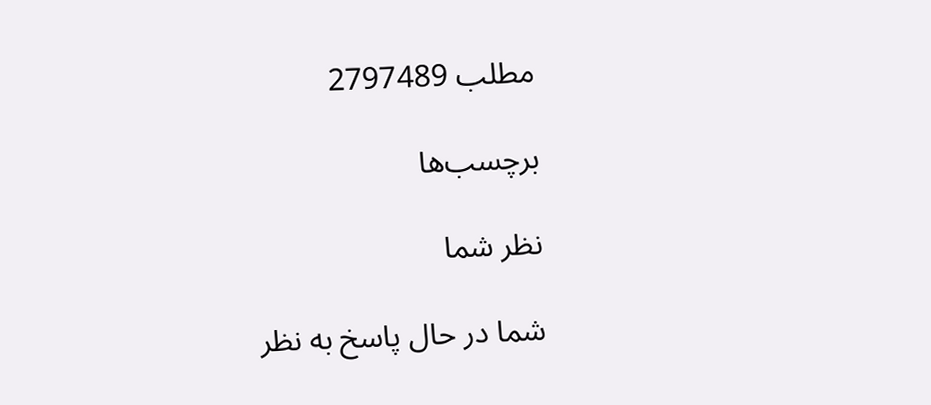مطلب 2797489

برچسب‌ها

نظر شما

شما در حال پاسخ به نظر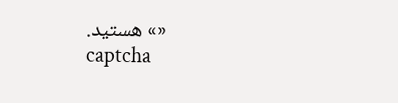«» هستید.
captcha